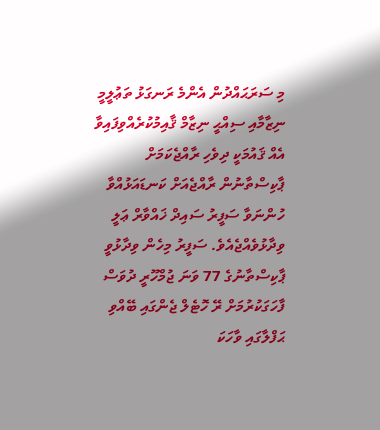މި ސަރަޙައްދުން އެންމެ ރަނގަޅު ތަޢުލީމީ ނިޒާމާއި ސިއްޙީ ނިޒާމް ޤާއިމުކުރެއްވިފައިވާ އެއް ޤައުމަކީ ދިވެހި ރާއްޖެކަމަށް ޕާކިސްތާނުން ރާއްޖެއަށް ކަނޑައަޅުއްވާ ހުންނަވާ ސަފީރު ސައިދް ޚައްވާރް ޢަލީ ވިދާޅުވެއްޖެއެވެ. ސަފީރު މިހެން ވިދާޅުވީ ޕާކިސްތާނުގެ 77 ވަނަ ޖުމްހޫރީ ދުވަސް ފާހަގަކުރުމަށް ރޭ ހޮޓެލް ޖެންގައި ބޭއްވި ޙަފްލާގައި ވާހަކަ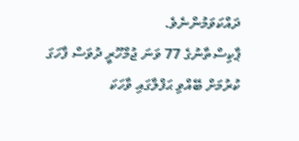ދައްކަވަމުންނެވެ.
ޕާކިސްތާނުގެ 77 ވަނަ ޖުމްހޫރީ ދުވަސް ފާހަގަ ކުރުމަށް ބޭއްވި ޙަފްލާގައި ވާހަކަ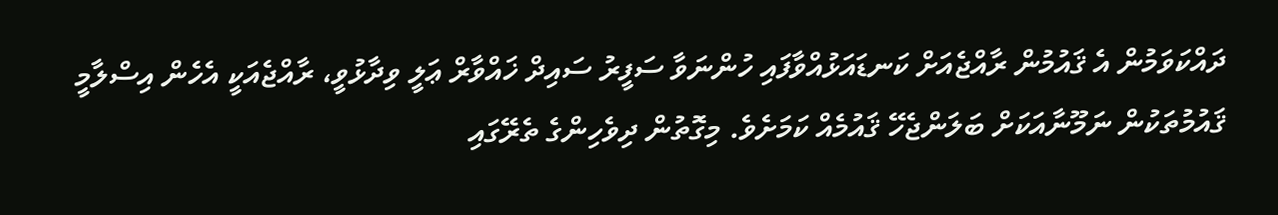ދައްކަވަމުން އެ ޤައުމުން ރާއްޖެއަށް ކަނޑައަޅުއްވާފައި ހުންނަވާ ސަފީރު ސައިދް ޚައްވާރް ޢަލީ ވިދާޅުވީ، ރާއްޖެއަކީ އެހެން އިސްލާމީ ޤައުމުތަކުން ނަމޫނާއަކަށް ބަލަންޖެހޭ ޤައުމެއް ކަމަށެވެ. މިގޮތުން ދިވެހިންގެ ތެރޭގައި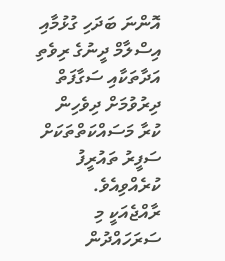އޮންނަ ބަދަހި ގުޅުމާއި އިސްލާމް ދީނުގެ ރިވެތި އަދާތަކާއި ސަގާފަތް ދިރުވުމަށް ދިވެހިން ކުރާ މަސައްކަތްތަކަށް ސަފީރު ތައުރީފު ކުރެއްވިއެވެ.
ރާއްޖެއަކީ މި ސަރަހައްދުން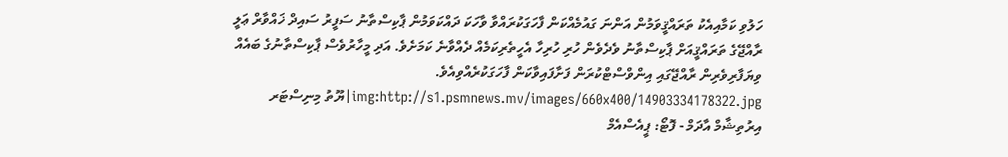ހަލުވި ކަމާއިއެކު ތަރައްޤީވަމުން އަންނަ ގައުމެއްކަން ފާހަގަކުރައްވާ ވާހަކަ ދައްކަވަމުން ޕާކިސްތާނު ސަފީރު ސައިދް ޚައްވާރް ޢަލީ ރާއްޖޭގެ ތަރައްޤީއަށް ޕާކިސްތާނު ވެދެވެން ހުރި ހުރިހާ އެހީތެރިކަމެއް ދެއްވާނެ ކަމަށެވެ. އަދި މީހާރުވެސް ޕާކިސްތާނުގެ ބައެއް ވިޔަފާރިވެރިން ރާއްޖޭގައި އިންވްސްޓްކުރަން ފަށާފައިވާކަން ފާހަގަކުރެއްވިއެވެ. img:http://s1.psmnews.mv/images/660x400/14903334178322.jpg|ޔޫތު މިނިސްޓަރ އިރުތިޝާމް އާދަމް - ފޮޓޯ: ޕީއެސްއެމް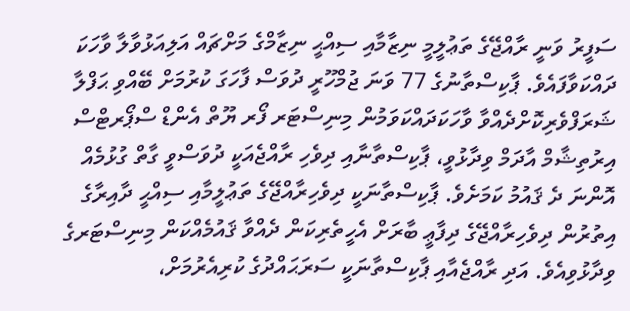ސަފީރު ވަނީ ރާއްޖޭގެ ތަޢުލީމީ ނިޒާމާއި ސިއްޙީ ނިޒާމްގެ މަށްޗައް އަލިއަޅުވާލާ ވާހަކަ ދައްކަވާފައެވެ. ޕާކިސްތާނުގެ 77 ވަނަ ޖުމްހޫރީ ދުވަސް ފާހަގަ ކުރުމަށް ބޭއްވި ޙަފްލާ ޝަރަފްވެރިކޮށްދެއްވާ ވާހަކަދައްކަވަމުން މިނިސްޓަރ ފޯރ ޔޫތް އެންޑް ސްޕޯރޓްސް އިރުތިޝާމް އާދަމް ވިދާޅުވީ، ޕާކިސްތާނާއި ދިވެހި ރާއްޖެއަކީ ދުވަސްވީ ގާތް ގުޅުމެއް އޮންނަ ދެ ޤައުމު ކަމަށެވެ. ޕާކިސްތާނަކީ ދިވެހިރާއްޖޭގެ ތަޢުލީމާއި ސިއްޙީ ދާއިރާގެ އިތުރުން ދިވެހިރާއްޖޭގެ ދިފާޢީ ބާރަށް އެހީތެރިކަން ދެއްވާ ޤައުމެއްކަން މިނިސްޓަރގެ ވިދާޅުވިއެވެ. އަދި ރާއްޖެއާއި ޕާކިސްތާނަކީ ސަރަޙައްދުގެ ކުރިއެރުމަށް،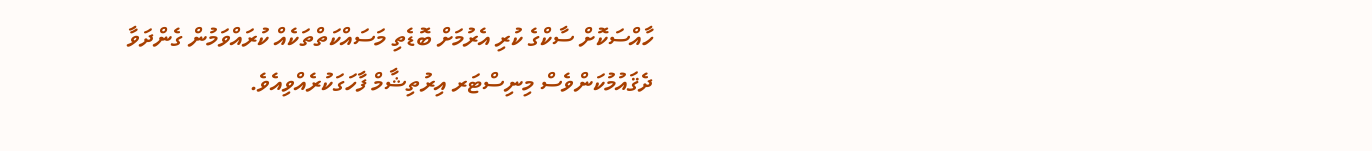ހާއްސަކޮށް ސާކްގެ ކުރި އެރުމަށް ބޮޑެތި މަސައްކަތްތަކެއް ކުރައްވަމުން ގެންދަވާ ދެޤައުމުކަންވެސް މިނިސްޓަރ އިރުތިޝާމް ފާހަގަކުރެއްވިއެވެ.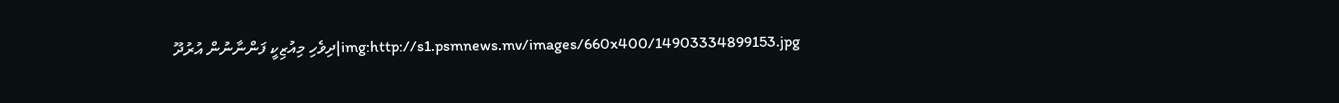img:http://s1.psmnews.mv/images/660x400/14903334899153.jpg|ދިވެހި މިއުޒިކީ ފަންނާނުން އުރުދޫ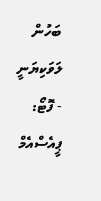ބަހުން ލަވަކިޔަނީ - ފޮޓޯ: ޕީއެސްއެމް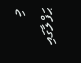މި ޙަފްލާގައި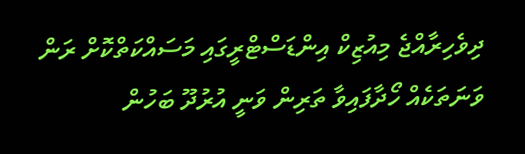ދިވެހިރާއްޖެ މިއުޒިކް އިންޑަސްޓްރީގައި މަސައްކަތްކޮށް ރަން ވަނަތަކެއް ހޯދާފައިވާ ތަރިން ވަނީ އުރުދޫ ބަހުން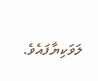ލަވަކިޔާފައެވެ.